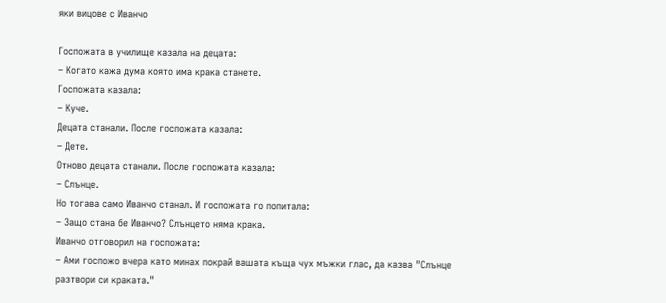яки вицове с Иванчо

Госпожата в училище казала на децата:
– Когато кажа дума която има крака станете.
Госпожата казала:
– Куче.
Децата станали. После госпожата казала:
– Дете.
Отново децата станали. После госпожата казала:
– Слънце.
Но тогава само Иванчо станал. И госпожата го попитала:
– Защо стана бе Иванчо? Слънцето няма крака.
Иванчо отговорил на госпожата:
– Ами госпожо вчера като минах покрай вашата къща чух мъжки глас, да казва "Слънце разтвори си краката."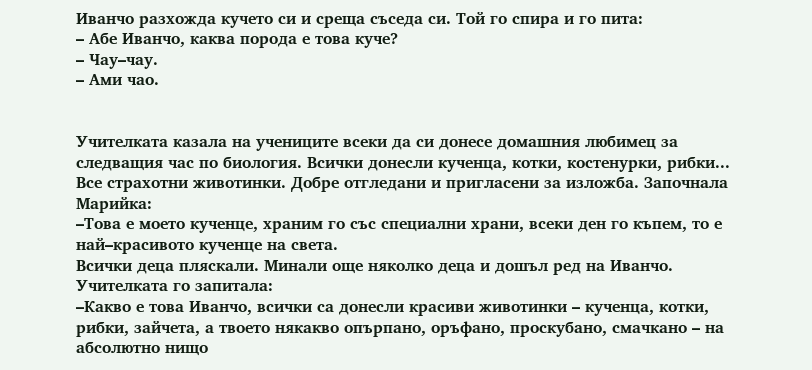Иванчо разхожда кучето си и среща съседа си. Той го спира и го пита:
– Абе Иванчо, каква порода е това куче?
– Чау–чау.
– Ами чао.


Учителката казала на учениците всеки да си донесе домашния любимец за следващия час по биология. Всички донесли кученца, котки, костенурки, рибки... Все страхотни животинки. Добре отгледани и пригласени за изложба. Започнала Марийка:
–Това е моето кученце, храним го със специални храни, всеки ден го къпем, то е най–красивото кученце на света.
Всички деца пляскали. Минали още няколко деца и дошъл ред на Иванчо. Учителката го запитала:
–Какво е това Иванчо, всички са донесли красиви животинки – кученца, котки, рибки, зайчета, а твоето някакво опърпано, оръфано, проскубано, смачкано – на абсолютно нищо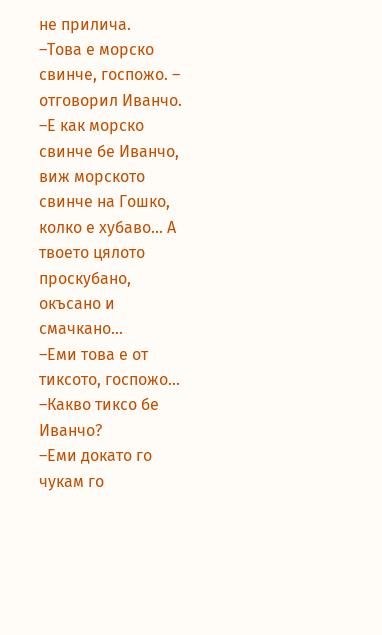не прилича.
–Това е морско свинче, госпожо. – отговорил Иванчо.
–Е как морско свинче бе Иванчо, виж морското свинче на Гошко, колко е хубаво... А твоето цялото проскубано, окъсано и смачкано...
–Еми това е от тиксото, госпожо...
–Какво тиксо бе Иванчо?
–Еми докато го чукам го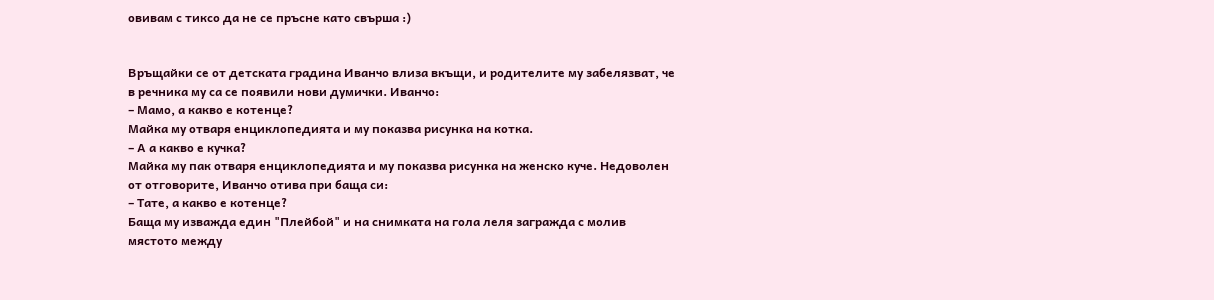овивам с тиксо да не се пръсне като свърша :)


Връщайки се от детската градина Иванчо влиза вкъщи, и родителите му забелязват, че в речника му са се появили нови думички. Иванчо:
– Мамо, а какво е котенце?
Майка му отваря енциклопедията и му показва рисунка на котка.
– А а какво е кучка?
Майка му пак отваря енциклопедията и му показва рисунка на женско куче. Недоволен от отговорите, Иванчо отива при баща си:
– Тате, а какво е котенце?
Баща му изважда един "Плейбой" и на снимката на гола леля загражда с молив мястото между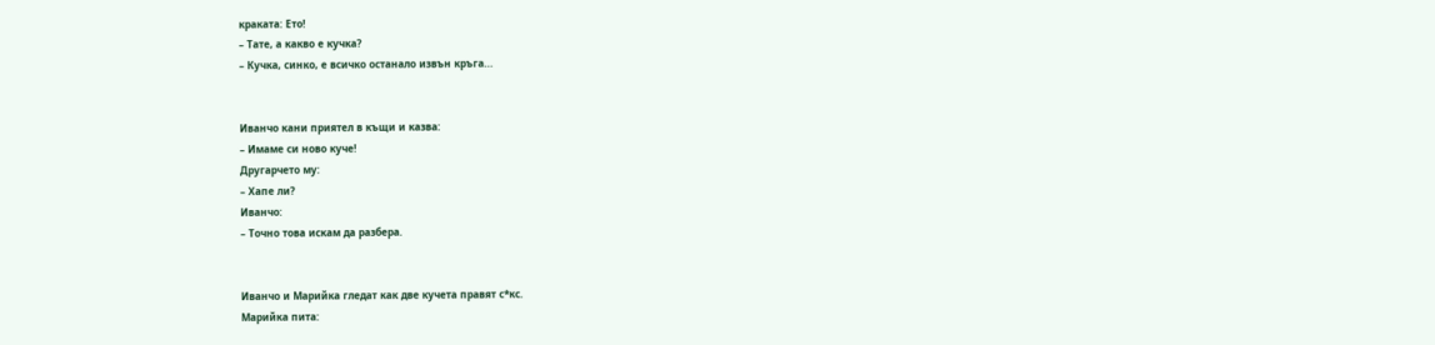краката: Ето!
– Тате, а какво е кучка?
– Кучка, синко, е всичко останало извън кръга...


Иванчо кани приятел в къщи и казва:
– Имаме си ново куче!
Другарчето му:
– Хапе ли?
Иванчо:
– Точно това искам да разбера.


Иванчо и Марийка гледат как две кучета правят с*кс.
Марийка пита: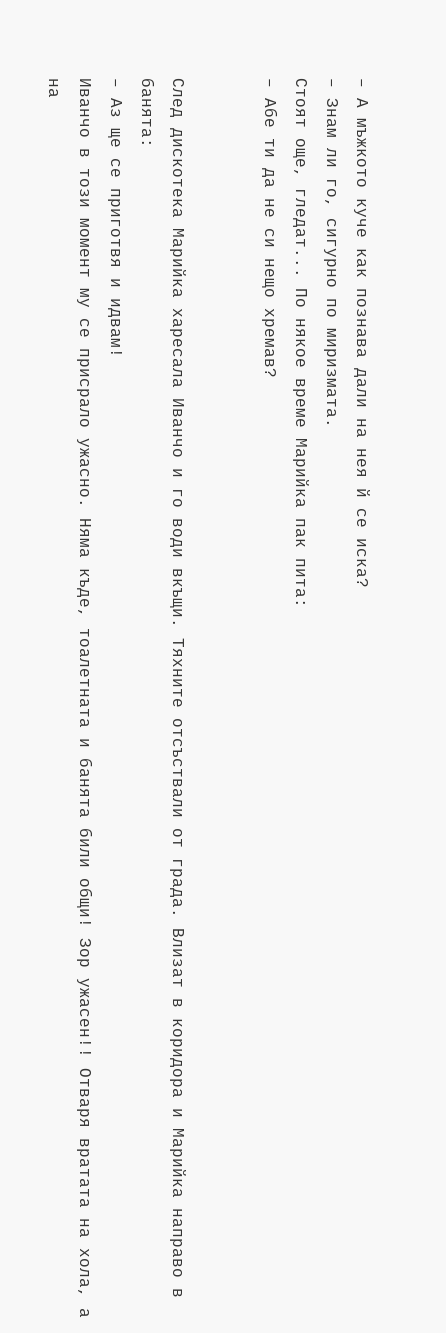– А мъжкото куче как познава дали на нея й се иска?
– Знам ли го, сигурно по миризмата.
Стоят още, гледат... По някое време Марийка пак пита:
– Абе ти да не си нещо хремав?


След дискотека Марийка харесала Иванчо и го води вкъщи. Тяхните отсъствали от града. Влизат в коридора и Марийка направо в банята:
– Аз ще се приготвя и идвам!
Иванчо в този момент му се присрало ужасно. Няма къде, тоалетната и банята били общи! Зор ужасен!! Отваря вратата на хола, а на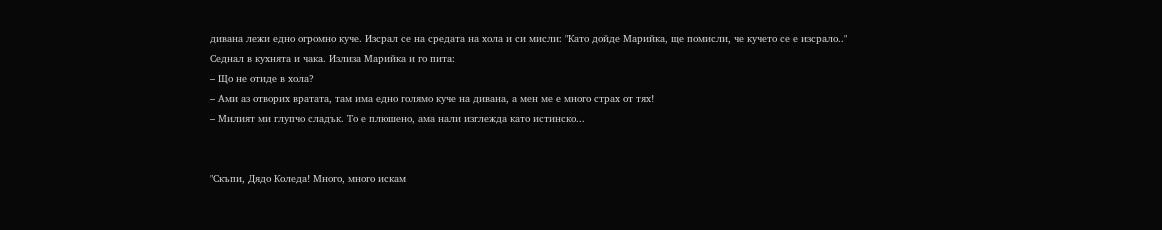дивана лежи едно огромно куче. Изсрал се на средата на хола и си мисли: "Като дойде Марийка, ще помисли, че кучето се е изсрало.."
Седнал в кухнята и чака. Излиза Марийка и го пита:
– Що не отиде в хола?
– Ами аз отворих вратата, там има едно голямо куче на дивана, а мен ме е много страх от тях!
– Милият ми глупчо сладък. То е плюшено, ама нали изглежда като истинско...


"Скъпи, Дядо Коледа! Много, много искам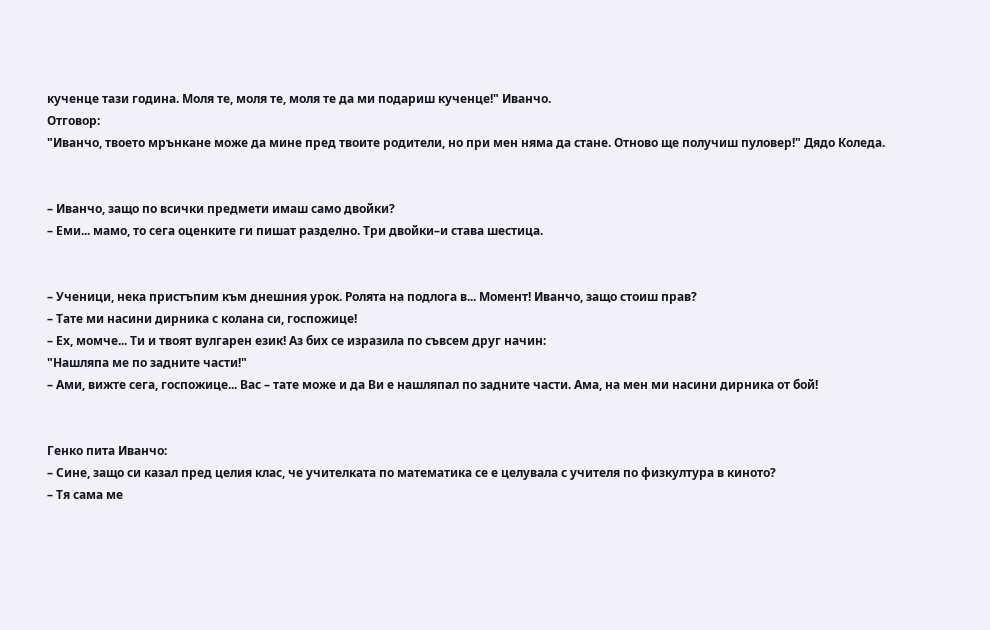кученце тази година. Моля те, моля те, моля те да ми подариш кученце!" Иванчо.
Отговор:
"Иванчо, твоето мрънкане може да мине пред твоите родители, но при мен няма да стане. Отново ще получиш пуловер!" Дядо Коледа.


– Иванчо, защо по всички предмети имаш само двойки?
– Еми... мамо, то сега оценките ги пишат разделно. Три двойки–и става шестица.


– Ученици, нека пристъпим към днешния урок. Ролята на подлога в... Момент! Иванчо, защо стоиш прав?
– Тате ми насини дирника с колана си, госпожице!
– Ех, момче... Ти и твоят вулгарен език! Аз бих се изразила по съвсем друг начин:
"Нашляпа ме по задните части!"
– Ами, вижте сега, госпожице... Вас – тате може и да Ви е нашляпал по задните части. Ама, на мен ми насини дирника от бой!


Генко пита Иванчо:
– Сине, защо си казал пред целия клас, че учителката по математика се е целувала с учителя по физкултура в киното?
– Тя сама ме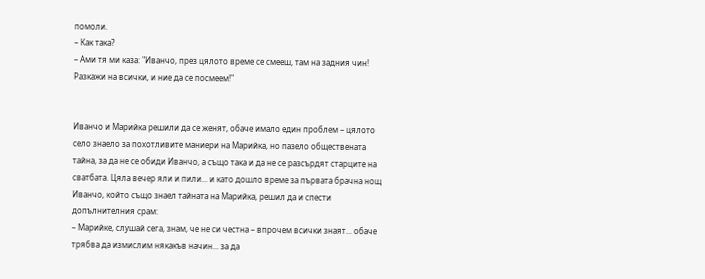помоли.
– Как така?
– Ами тя ми каза: "Иванчо, през цялото време се смееш, там на задния чин! Разкажи на всички, и ние да се посмеем!"


Иванчо и Марийка решили да се женят, обаче имало един проблем – цялото село знаело за похотливите маниери на Марийка, но пазело обществената тайна, за да не се обиди Иванчо, а също така и да не се разсърдят старците на сватбата. Цяла вечер яли и пили... и като дошло време за първата брачна нощ Иванчо, който също знаел тайната на Марийка, решил да и спести допълнителния срам:
– Марийке, слушай сега, знам, че не си честна – впрочем всички знаят... обаче трябва да измислим някакъв начин... за да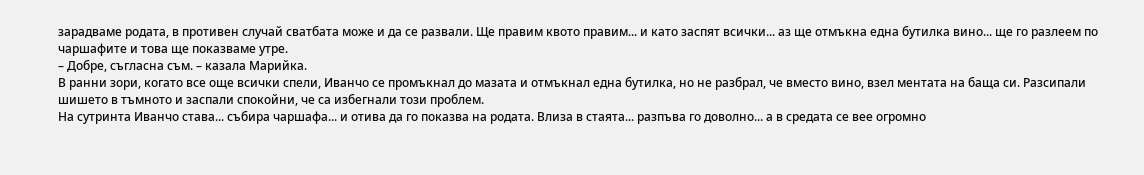зарадваме родата, в противен случай сватбата може и да се развали. Ще правим квото правим... и като заспят всички... аз ще отмъкна една бутилка вино... ще го разлеем по чаршафите и това ще показваме утре.
– Добре, съгласна съм. – казала Марийка.
В ранни зори, когато все още всички спели, Иванчо се промъкнал до мазата и отмъкнал една бутилка, но не разбрал, че вместо вино, взел ментата на баща си. Разсипали шишето в тъмното и заспали спокойни, че са избегнали този проблем.
На сутринта Иванчо става... събира чаршафа... и отива да го показва на родата. Влиза в стаята... разпъва го доволно... а в средата се вее огромно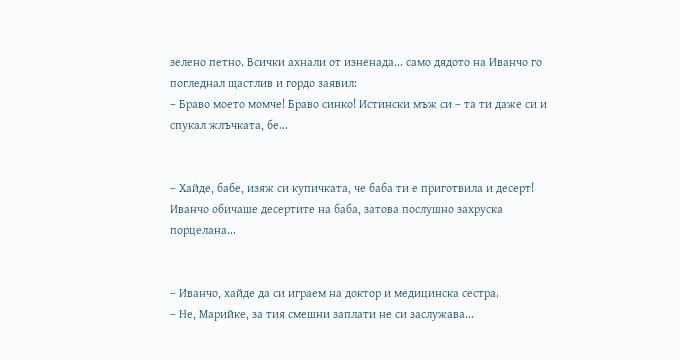зелено петно. Всички ахнали от изненада... само дядото на Иванчо го погледнал щастлив и гордо заявил:
– Браво моето момче! Браво синко! Истински мъж си – та ти даже си и спукал жлъчката, бе...


– Хайде, бабе, изяж си купичката, че баба ти е приготвила и десерт!
Иванчо обичаше десертите на баба, затова послушно захруска порцелана...


– Иванчо, хайде да си играем на доктор и медицинска сестра.
– Не, Марийке, за тия смешни заплати не си заслужава...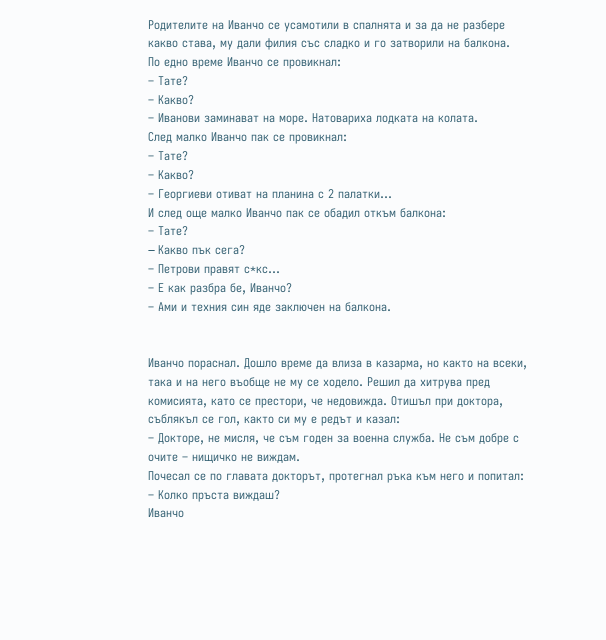Родителите на Иванчо се усамотили в спалнята и за да не разбере
какво става, му дали филия със сладко и го затворили на балкона.
По едно време Иванчо се провикнал:
– Тате?
– Какво?
– Иванови заминават на море. Натовариха лодката на колата.
След малко Иванчо пак се провикнал:
– Тате?
– Какво?
– Георгиеви отиват на планина с 2 палатки...
И след още малко Иванчо пак се обадил откъм балкона:
– Тате?
– Kакво пък сега?
– Петрови правят с*кс...
– Е как разбра бе, Иванчо?
– Ами и техния син яде заключен на балкона.


Иванчо пораснал. Дошло време да влиза в казарма, но както на всеки, така и на него въобще не му се ходело. Решил да хитрува пред комисията, като се престори, че недовижда. Отишъл при доктора, съблякъл се гол, както си му е редът и казал:
– Докторе, не мисля, че съм годен за военна служба. Не съм добре с очите – нищичко не виждам.
Почесал се по главата докторът, протегнал ръка към него и попитал:
– Колко пръста виждаш?
Иванчо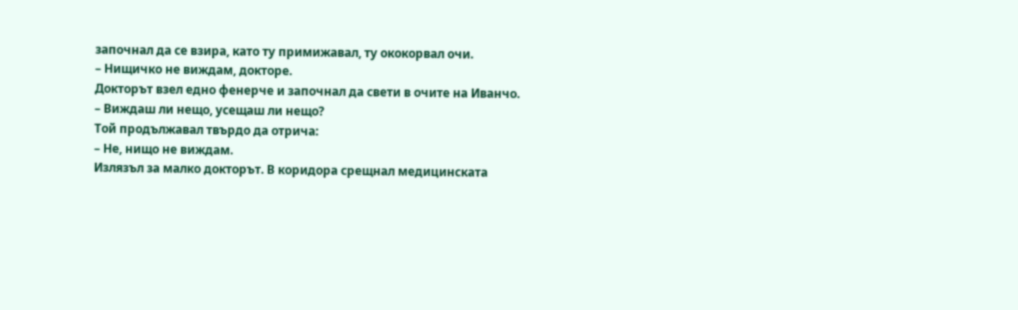започнал да се взира, като ту примижавал, ту ококорвал очи.
– Нищичко не виждам, докторе.
Докторът взел едно фенерче и започнал да свети в очите на Иванчо.
– Виждаш ли нещо, усещаш ли нещо?
Той продължавал твърдо да отрича:
– Не, нищо не виждам.
Излязъл за малко докторът. В коридора срещнал медицинската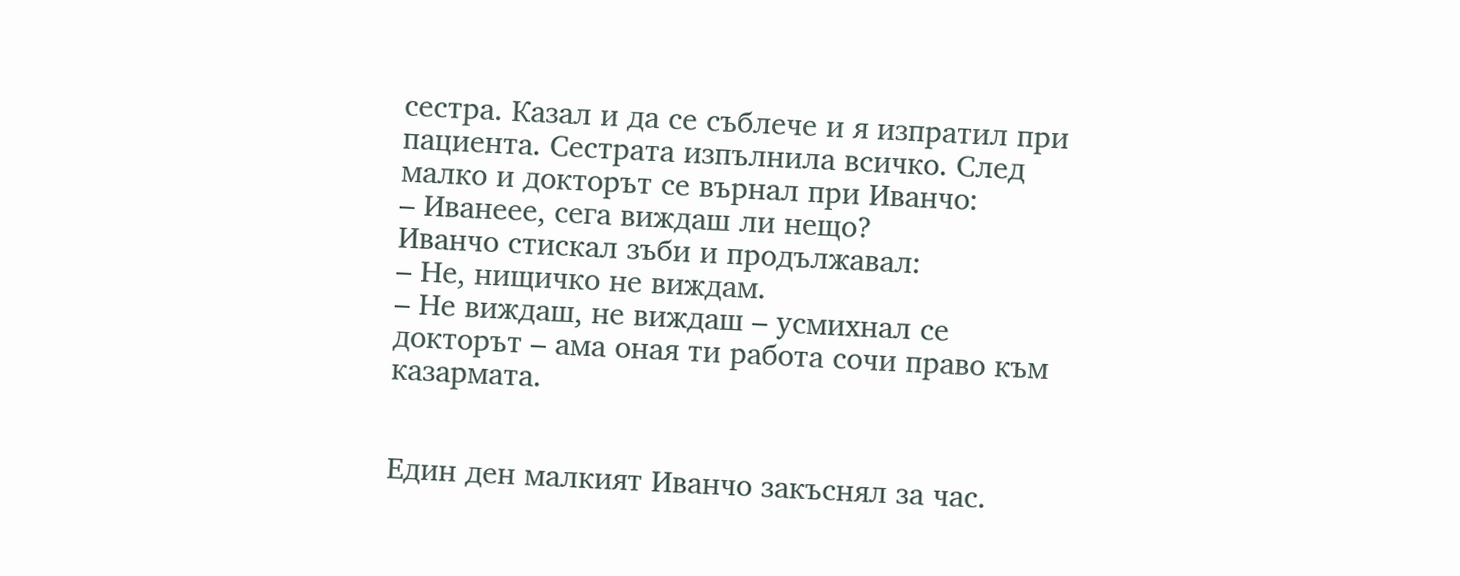сестра. Казал и да се съблече и я изпратил при пациента. Сестрата изпълнила всичко. След малко и докторът се върнал при Иванчо:
– Иванеее, сега виждаш ли нещо?
Иванчо стискал зъби и продължавал:
– Не, нищичко не виждам.
– Не виждаш, не виждаш – усмихнал се докторът – ама оная ти работа сочи право към казармата.


Един ден малкият Иванчо закъснял за час.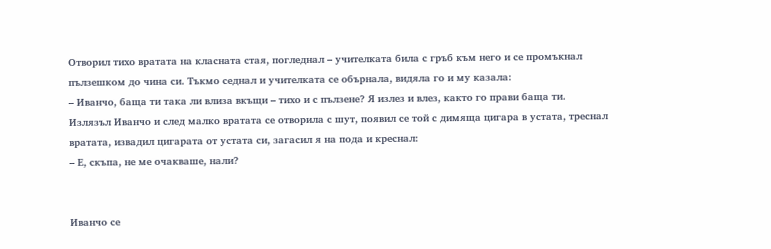Отворил тихо вратата на класната стая, погледнал – учителката била с гръб към него и се промъкнал пълзешком до чина си. Тъкмо седнал и учителката се обърнала, видяла го и му казала:
– Иванчо, баща ти така ли влиза вкъщи – тихо и с пълзене? Я излез и влез, както го прави баща ти.
Излязъл Иванчо и след малко вратата се отворила с шут, появил се той с димяща цигара в устата, треснал вратата, извадил цигарата от устата си, загасил я на пода и креснал:
– Е, скъпа, не ме очакваше, нали?


Иванчо се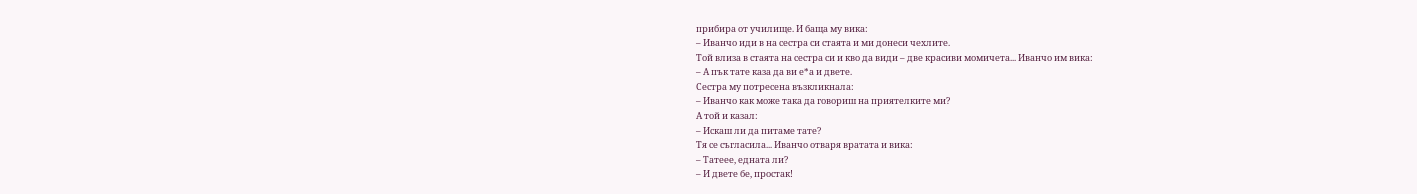прибира от училище. И баща му вика:
– Иванчо иди в на сестра си стаята и ми донеси чехлите.
Той влиза в стаята на сестра си и кво да види – две красиви момичета... Иванчо им вика:
– А пък тате каза да ви е*а и двете.
Сестра му потресена възкликнала:
– Иванчо как може така да говориш на приятелките ми?
А той и казал:
– Искаш ли да питаме тате?
Тя се съгласила... Иванчо отваря вратата и вика:
– Татеее, едната ли?
– И двете бе, простак!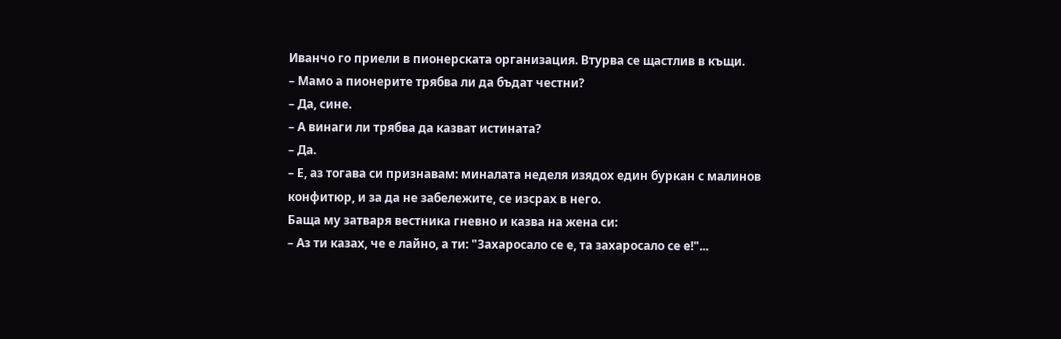Иванчо го приели в пионерската организация. Втурва се щастлив в къщи.
– Мамо а пионерите трябва ли да бъдат честни?
– Да, сине.
– А винаги ли трябва да казват истината?
– Да.
– Е, аз тогава си признавам: миналата неделя изядох един буркан с малинов конфитюр, и за да не забележите, се изсрах в него.
Баща му затваря вестника гневно и казва на жена си:
– Аз ти казах, че е лайно, а ти: "Захаросало се е, та захаросало се е!"...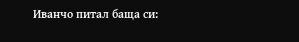Иванчо питал баща си: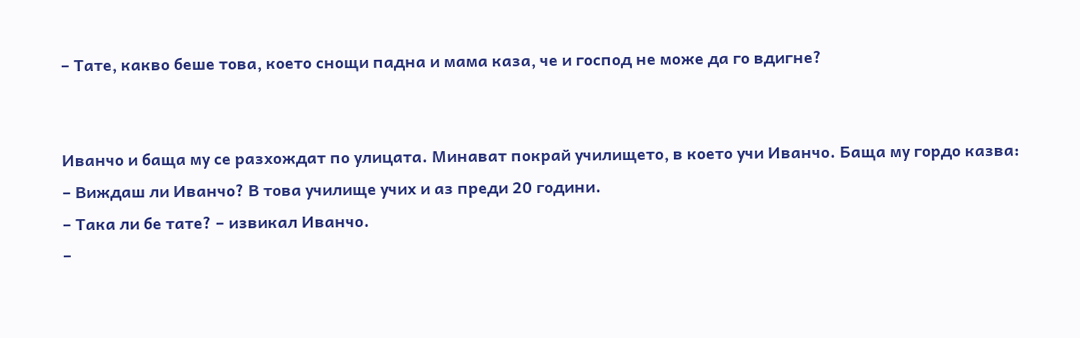– Тате, какво беше това, което снощи падна и мама каза, че и господ не може да го вдигне?


Иванчо и баща му се разхождат по улицата. Минават покрай училището, в което учи Иванчо. Баща му гордо казва:
– Виждаш ли Иванчо? В това училище учих и аз преди 20 години.
– Така ли бе тате? – извикал Иванчо.
–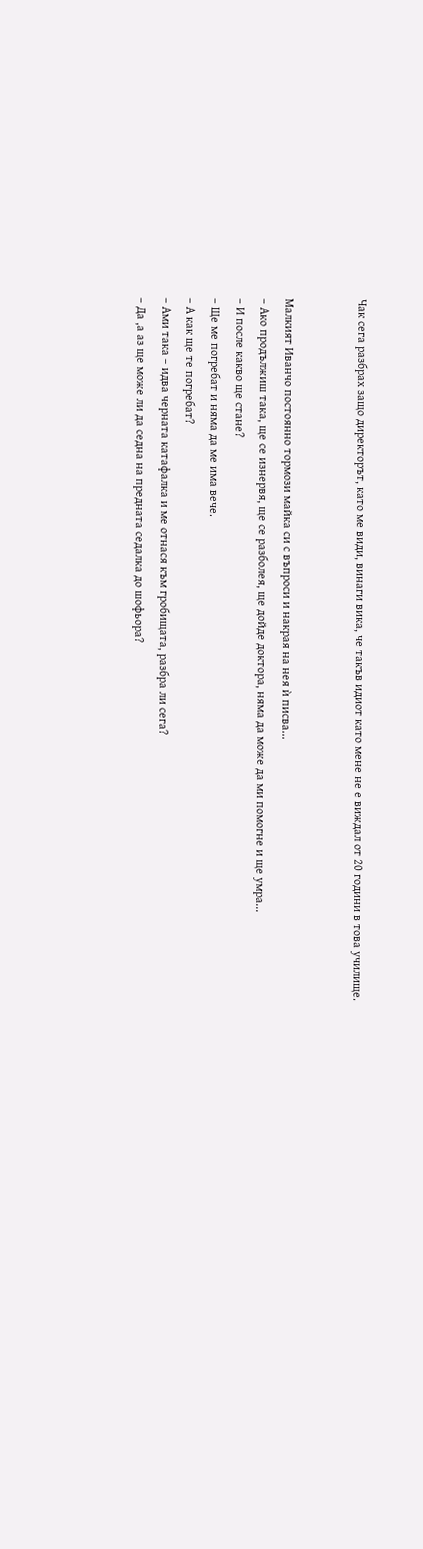Чак сега разбрах защо директорът, като ме види, винаги вика, че такъв идиот като мене не е виждал от 20 години в това училище.


Малкият Иванчо постоянно тормози майка си с въпроси и накрая на нея ѝ писва...
– Ако продължиш така, ще се изнервя, ще се разболея, ще дойде доктора, няма да може да ми помогне и ще умра...
– И после какво ще стане?
– Ще ме погребат и няма да ме има вече.
– А как ще те погребат?
– Ами така – идва черната катафалка и ме отнася към гробищата, разбра ли сега?
– Да ,а аз ще може ли да седна на предната седалка до шофьора?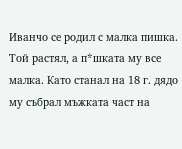Иванчо се родил с малка пишка. Той растял, а п*шката му все малка. Като станал на 18 г. дядо му събрал мъжката част на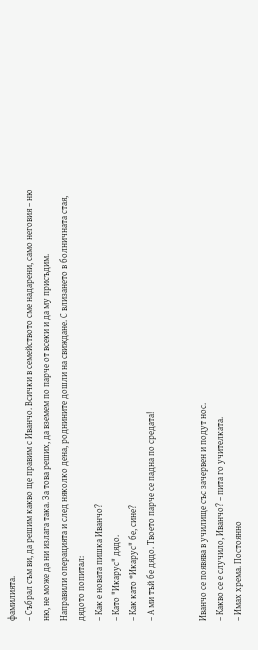фамилията.
– Събрал съм ви, да решим какво ще правим с Иванчо. Всички в семейството сме надарени, само неговия – ню ню, не може да ни излага така. За това реших, да вземем по парче от всеки и да му присъдим.
Направили операцията и след няколко дена, роднините дошли на свиждане. С влизането в болничната стая, дядото попитал:
– Как е новата пишка Иванчо?
– Като "Икарус" дядо.
– Как като *Икарус" бе, сине?
– А ми тъй бе дядо. Твоето парче се падна по средата!


Иванчо се появява в училище със зачервен и подут нос.
– Какво се е случило, Иванчо? – пита го учителката.
– Имах хрема. Постоянно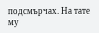подсмърчах. На тате му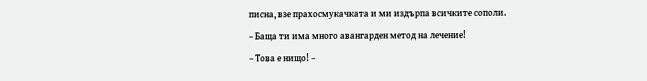писна, взе прахосмукачката и ми издърпа всичките сополи.
– Баща ти има много авангарден метод на лечение!
– Това е нищо! –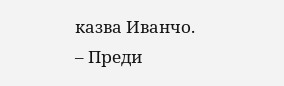казва Иванчо.
– Преди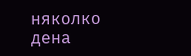няколко дена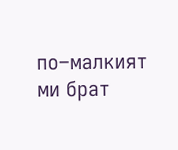по–малкият ми брат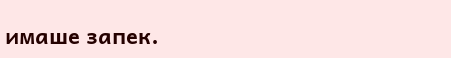имаше запек.